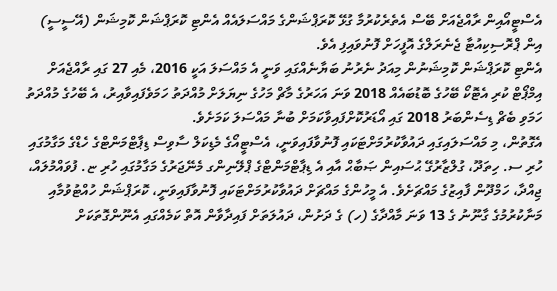އެސްޓީއޯއިން ރާއްޖެއަށް ބޭސް އެތެރެކުރުމާ ގުޅޭ ކޮރަޕްޝަންގެ މައްސަލައެއް އެންޓި ކޮރަޕްޝަން ކޮމިޝަން (އޭސީސީ) އިން ޕްރޮސިކިއުޓާ ޖެނެރަލްގެ އޮފީހަށް ފޮނުވައިފި އެވެ.
އެންޓި ކޮރަޕްޝަން ކޮމިޝަނުން މިއަދު ނެރުނު ބަޔާނެއްގައި ވަނީ އެ މައްސަލަ އަކީ 2016، މެއި 27 ގައި ރާއްޖެއަށް އިމްޕޯޓް ކުރި އެޓޮކޯ ބޭހުގެ ބޮޑުބައެއް 2018 ވަނަ އަހަރުގެ މާޗް މަހުގެ ނިޔަލަށް މުއްދަތު ހަމަވެފައިވާއިރު، އެ ބޭހުގެ މުއްދަތު ހަމަވި ބެޗް ޑިސެންބަރު 2018 ގައި އޯޑަރުކޮށްފައިވާކަމަށް ބުނާ މައްސަލަ ކަމަށެވެ.
އެގޮތުން، މި މައްސަލައިގައި ދައުވާކުރުމަށްޓަކައި ފޮނުވާފައިވަނީ، އެސްޓީއޯގެ މެޑިކަލް ސާވިސް ޑިޕާޓްމަންޓްގެ ހެޑްގެ މަގާމުގައި ހުރި ސ. ހިތަދޫ، ގުލްޒާރުގޭ ޙުސައިން ޞަބާޙް އާއި އެ ޑިޕާޓްމަންޓްގެ ޕްލޭނިންގ މެނޭޖަރުގެ މަގާމުގައި ހުރި ޏ. ފުވައްމުލައް، ޖިއްދާ، ހަމްދޫން ފާއިޒުގެ މައްޗަށެވެ. އެ މީހުންގެ މައްޗަށް ދައުވާކުރުމަށްޓަކައި ފޮނުވާފައިވަނީ، ކޮރަޕްޝަން ހުއްޓުވުމާއި މަނާކުރުމުގެ ގާނޫނު ގެ 13 ވަނަ މާއްދާގެ (ހ) ގެ ދަށުން، ދައުލަތަށް ފައިދާވާން އޮތް ކަމެއްގައި އެނޫންގޮތަކަށް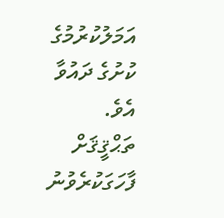އަމަލުކުރުމުގެ ކުށުގެ ދައުވާ އެވެ.
ތަޙްޤީޤަށް ފާހަގަކުރެވުނު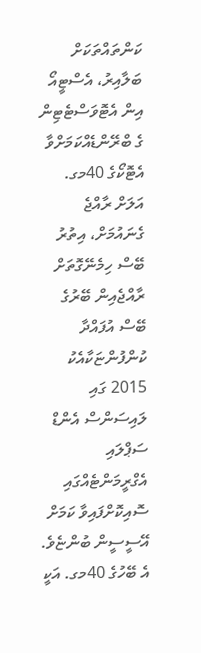ކަންތައްތަކަށް ބަލާއިރު، އެސްޓީއޯ އިން އެޓޮވަސްޓެޓިން ގެ ބްރޭންޑެއްކަމަށްވާ އެޓޮކޯގެ 40މގ. އަލަށް ރާއްޖެ ގެނައުމަށް، އިތުރު ބޭސް ހިމެނޭގޮތަށް ރާއްޖެއިން ބޭރުގެ ބޭސް އުފައްދާ ކުންފުންޏަކާއެކު 2015 ގައި ލައިސަންސް އެންޑް ސަޕްލައި އެގްރީމަންޓެއްގައި ސޮއިކޮށްފައިވާ ކަމަށް އޭސީސީން ބުންޏެވެ.
އެ ބޭހުގެ 40މގ. އަކީ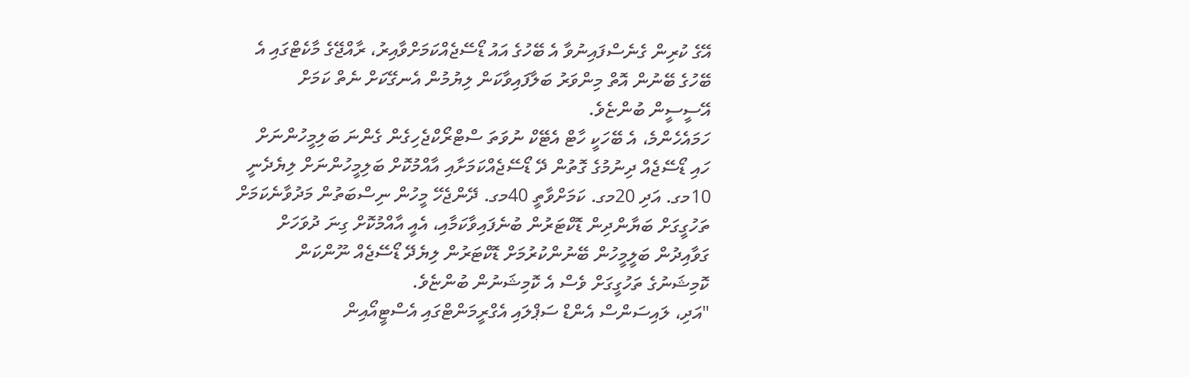އޭގެ ކުރިން ގެނެސްފައިނުވާ އެ ބޭހުގެ އައު ޑޯސޭޖެއްކަމަށްވާއިރު، ރާއްޖޭގެ މާކެޓްގައި އެ ބޭހުގެ ބޭނުން އޮތް މިންވަރު ބަލާފައިވާކަން ލިޔުމުން އެނގޭކަށް ނެތް ކަމަށް އޭސީސީން ބުންޏެވެ.
ހަމައެހެންމެ، އެ ބޭހަކީ ހާޓް އެޓޭކް ނުވަތަ ސްޓްރޯކްޖެހިގެން ގެންނަ ބަލިމީހުންނަށް ހައި ޑޯސޭޖެއް ދިނުމުގެ ގޮތުން ދޭ ޑޯސޭޖެއްކަމަށާއި އާއްމުކޮށް ބަލިމީހުންނަށް ލިޔެދެނީ 10މގ. އަދި 20މގ. ކަމަށްވާތީ 40މގ. ދޭންޖެހޭ މީހުން ނިސްބަތުން މަދުވާނެކަމަށް ތަހުގީގަށް ބަޔާންދިން ޑޮކްޓަރުން ބުނެފައިވާކަމާއި، އެއީ އާއްމުކޮށް ގިނަ ދުވަހަށް ގަވާއިދުން ބަލީމީހުން ބޭނުންކުރުމަށް ޑޮކްޓަރުން ލިޔެދޭ ޑޯސޭޖެއް ނޫންކަން ކޮމިޝަނުގެ ތަހުގީގަށް ވެސް އެ ކޮމިޝަނުން ބުންޏެވެ.
"އަދި، ލައިސަންސް އެންޑް ސަޕްލައި އެގްރީމަންޓްގައި އެސްޓީއޯއިން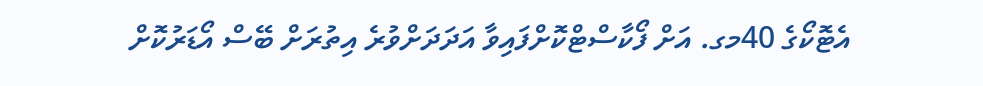އެޓޮކޯގެ 40މގ. އަށް ފޯކާސްޓްކޮށްފައިވާ އަދަދަށްވުރެ އިތުރަށް ބޭސް އޯޑަރުކޮށް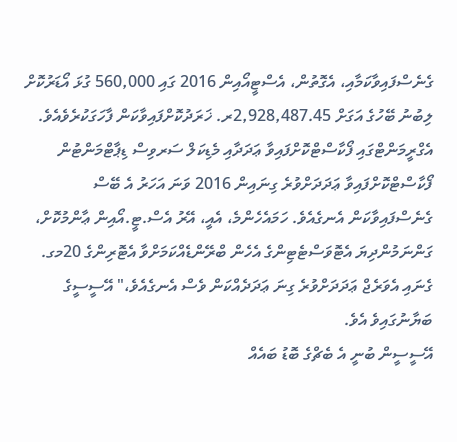ގެނެސްފައިވާކަމާއި، އެގޮތުން، އެސްޓީއޯއިން 2016 ގައި 560,000 ގުޅަ އޯޑަރުކޮށް ލިބުނު ބޭހުގެ އަގަށް 2,928,487.45ރ. ޚަރަދުކޮށްފައިވާކަން ފާހަގަކުރެވެއެވެ. އެގްރީމަންޓްގައި ފޯކާސްޓްކޮށްފައިވާ ޢަދަދާއި މެޑިކަލް ސަރވިސް ޑިޕާޓްމަންޓުން ފޯކާސްޓްކޮށްފައިވާ ޢަދަދަށްވުރެ ގިނައިން 2016 ވަނަ އަހަރު އެ ބޭސް ގެނެސްފައިވާކަން އެނގެއެވެ. ހަމައެހެންމެ، އެއީ، އޭރު އެސް.ޓީ.އޯއިން ޢާންމުކޮށް، ގަންނަމުންދިޔަ އެޓޮވަސްޓެޓިންގެ އެހެން ބްރޭންޑެއްކަމަށްވާ އެޓޮރިންގެ 20މގ. ގެނައި އެވަރެޖް ޢަދަދަށްވުރެ ގިނަ ޢަދަދެއްކަން ވެސް އެނގެއެވެ،" އޭސީސީގެ ބަޔާނުގައިވެ އެވެ.
އޭސީސީން ބުނީ އެ ބެޗްގެ ބޮޑު ބައެއް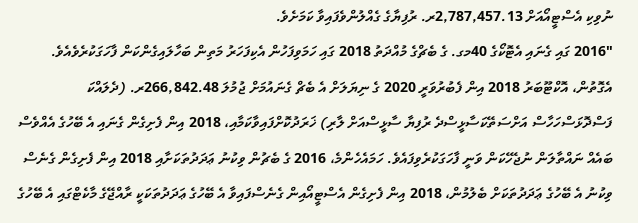ނުވިކި އެސްޓީއޯއަށް 2,787,457.13ރ. ރުފިޔާގެ ގެއްލުންވެފައިވާ ކަމަށެވެ.
"2016 ގައި ގެނައި އެޓޮކޯގެ 40މގ. ގެ ބެޗްގެ މުއްދަތު 2018 ގައި ހަމަވިފަހުން އެކިފަހަރު މަތިން ބަހާލައިގެންކަން ފާހަގަކުރެވެއެވެ. އެގޮތުން، އޮކްޓޫބަރު 2018 އިން ފެބުރުވަރީ 2020 ގެ ނިޔަލަށް އެ ބެޗް ގެނައުމަށް ޖުމުލަ 266,842.48ރ. (ދެލައްކަ ފަސްދޮޅަސްހަހާސް އަށްސަތޭކަސާޅީސްދެ ރުފިޔާ ސާޅީސްއަށް ލާރި) ޚަރަދުކޮށްފައިވާކަމާއި، 2018 އިން ފެށިގެން ގެނައި އެ ބޭހުގެ އެއްވެސް ބައެއް ނައްތާލަން ނުޖެހޭކަން ވަނީ ފާހަގަކުރެވިފައެވެ. ހަމައެހެންމެ، 2016 ގެ ބެޗުން ވިކުނު ޢަދަދުތަކަށާއި 2018 އިން ފެށިގެން ގެނެސް ވިކުނު އެ ބޭހުގެ ޢަދަދުތަކަށް ބެލުމުން، 2018 އިން ފެށިގެން އެސްޓީއޯއިން ގެނެސްފައިވާ އެ ބޭހުގެ ޢަދަދުތަކަކީ ރާއްޖޭގެ މާކެޓްގައި އެ ބޭހުގެ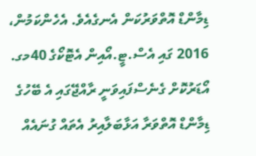ޑިމާންޑް އޮތްވަރުކަން އެނގެއެވެ. އެހެންކަމުން، 2016 ގައި އެސް.ޓީ.އޯއިން އެޓޮކޯގެ 40މގ. އޯޑަރުކޮށް ގެނެސްފައިވަނީ ރާއްޖޭގައި އެ ބޭހުގެ ޑިމާންޑް އޮތްވަރާ އަޅާބަލާއިރު އެތައް ގުނައެއް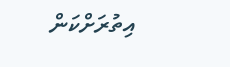އިތުރަށްކަން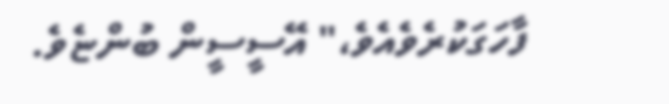ފާހަގަކުރެވެއެވެ،" އޭސީސީން ބުންޏެވެ.